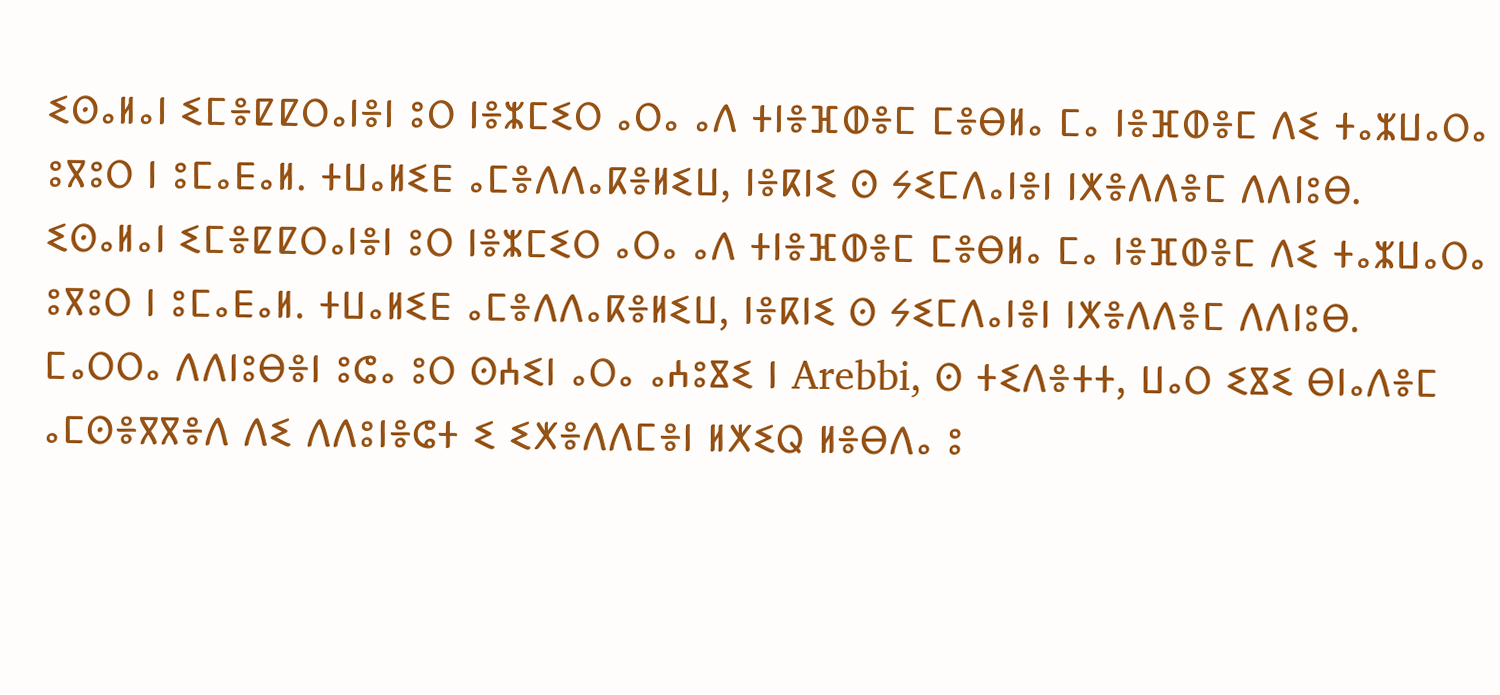ⵉⵙⴰⵍⴰⵏ ⵉⵎⴻⵇⵇⵔⴰⵏⴻⵏ ⵓⵔ ⵏⴻⵣⵎⵉⵔ ⴰⵔⴰ ⴰⴷ ⵜⵏⴻⴼⵀⴻⵎ ⵎⴻⴱⵍⴰ ⵎⴰ ⵏⴻⴼⵀⴻⵎ ⴷⵉ ⵜⴰⵣⵡⴰⵔⴰ ⵓⴳⵓⵔ ⵏ ⵓⵎⴰⴹⴰⵍ. ⵜⵡⴰⵍⵉⴹ ⴰⵎⴻⴷⴷⴰⴽⴻⵍⵉⵡ, ⵏⴻⴽⵏⵉ ⵙ ⵢⵉⵎⴷⴰⵏⴻⵏ ⵏⵅⴻⴷⴷⴻⵎ ⴷⴷⵏⵓⴱ.
ⵉⵙⴰⵍⴰⵏ ⵉⵎⴻⵇⵇⵔⴰⵏⴻⵏ ⵓⵔ ⵏⴻⵣⵎⵉⵔ ⴰⵔⴰ ⴰⴷ ⵜⵏⴻⴼⵀⴻⵎ ⵎⴻⴱⵍⴰ ⵎⴰ ⵏⴻⴼⵀⴻⵎ ⴷⵉ ⵜⴰⵣⵡⴰⵔⴰ ⵓⴳⵓⵔ ⵏ ⵓⵎⴰⴹⴰⵍ. ⵜⵡⴰⵍⵉⴹ ⴰⵎⴻⴷⴷⴰⴽⴻⵍⵉⵡ, ⵏⴻⴽⵏⵉ ⵙ ⵢⵉⵎⴷⴰⵏⴻⵏ ⵏⵅⴻⴷⴷⴻⵎ ⴷⴷⵏⵓⴱ.
ⵎⴰⵔⵔⴰ ⴷⴷⵏⵓⴱⴻⵏ ⵓⵛⴰ ⵓⵔ ⵙⵄⵉⵏ ⴰⵔⴰ ⴰⵄⵓⴵⵉ ⵏ Arebbi, ⵙ ⵜⵉⴷⴻⵜⵜ, ⵡⴰⵔ ⵉⴵⵉ ⴱⵏⴰⴷⴻⵎ ⴰⵎⵙⴻⴳⴳⴻⴷ ⴷⵉ ⴷⴷⵓⵏⴻⵛⵜ ⵉ ⵉⵅⴻⴷⴷⵎⴻⵏ ⵍⵅⵉⵕ ⵍⴻⴱⴷⴰ ⵓ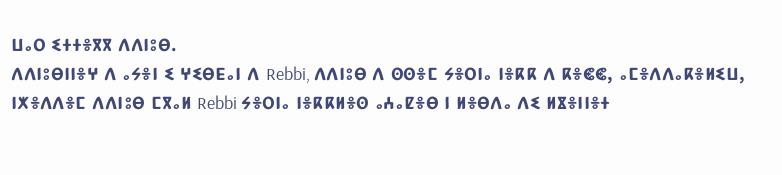ⵡⴰⵔ ⵉⵜⵜⴻⴳⴳ ⴷⴷⵏⵓⴱ.
ⴷⴷⵏⵓⴱⵏⵏⴻⵖ ⴷ ⴰⵢⴻⵏ ⵉ ⵖⵉⴱⴹⴰⵏ ⴷ Rebbi, ⴷⴷⵏⵓⴱ ⴷ ⵙⵙⴻⵎ ⵢⴻⵔⵏⴰ ⵏⴻⴽⴽ ⴷ ⴽⴻⵞⵞ, ⴰⵎⴻⴷⴷⴰⴽⴻⵍⵉⵡ, ⵏⵅⴻⴷⴷⴻⵎ ⴷⴷⵏⵓⴱ ⵎⴳⴰⵍ Rebbi ⵢⴻⵔⵏⴰ ⵏⴻⴽⴽⵍⴻⵙ ⴰⵄⴰⵇⴻⴱ ⵏ ⵍⴻⴱⴷⴰ ⴷⵉ ⵍⴵⴻⵏⵏⴻⵜ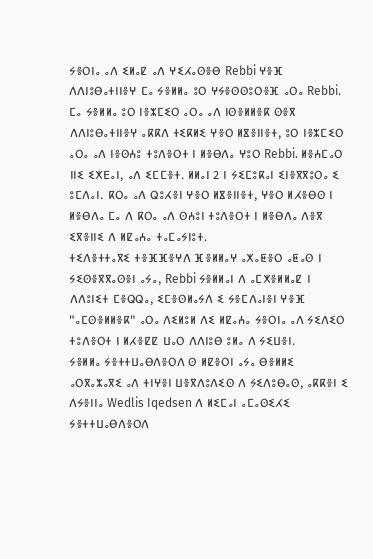ⵢⴻⵔⵏⴰ ⴰⴷ ⵉⵍⴰⵇ ⴰⴷ ⵖⵉⵃⴰⵙⴻⴱ Rebbi ⵖⴻⴼ ⴷⴷⵏⵓⴱⴰⵜⵏⵏⴻⵖ ⵎⴰ ⵢⴻⵍⵍⴰ ⵓⵔ ⵖⵢⴻⵙⵙⵓⵔⴻⴼ ⴰⵔⴰ Rebbi.
ⵎⴰ ⵢⴻⵍⵍⴰ ⵓⵔ ⵏⴻⵣⵎⵉⵔ ⴰⵔⴰ ⴰⴷ ⵏⵙⴻⵍⵍⴻⴽ ⵙⴻⴳ ⴷⴷⵏⵓⴱⴰⵜⵏⵏⴻⵖ ⴰⴽⴽⴷ ⵜⵉⴽⵍⵉ ⵖⴻⵔ ⵍⴵⴻⵏⵏⴻⵜ, ⵓⵔ ⵏⴻⵣⵎⵉⵔ ⴰⵔⴰ ⴰⴷ ⵏⴻⵙⵄⵓ ⵜⵓⴷⴻⵔⵜ ⵏ ⵍⴻⴱⴷⴰ ⵖⵓⵔ Rebbi. ⵍⴻⵄⵎⴰⵔ ⵏⵏⵉ ⵉⵅⴹⴰⵏ, ⴰⴷ ⵉⵎⵎⴻⵜ. ⵍⵍⴰⵏ 2 ⵏ ⵢⵉⵎⵓⴽⴰⵏ ⵉⵏⴻⴳⴳⵓⵔⴰ ⵉ ⵓⵎⴷⴰⵏ. ⴽⵔⴰ ⴰⴷ ⵕⵓⵃⴻⵏ ⵖⴻⵔ ⵍⴵⴻⵏⵏⴻⵜ, ⵖⴻⵔ ⵍⵃⴻⴱⵙ ⵏ ⵍⴻⴱⴷⴰ ⵎⴰ ⴷ ⴽⵔⴰ ⴰⴷ ⵙⵄⵓⵏ ⵜⵓⴷⴻⵔⵜ ⵏ ⵍⴻⴱⴷⴰ ⴷⴻⴳ ⵉⴳⴻⵏⵏⵉ ⴷ ⵍⵇⴰⵄⴰ ⵜⴰⵎⴰⵢⵏⵓⵜ.
ⵜⵉⴷⴻⵜⵜⴰⴳⵉ ⵜⴻⴼⴼⴻⵖⴷ ⴼⴻⵍⵍⴰⵖ ⴰⵅⴰⵟⴻⵔ ⴰⵟⴰⵙ ⵏ ⵢⵉⵙⴻⴳⴳⴰⵙⴻⵏ ⴰⵢⴰ, Rebbi ⵢⴻⵍⵍⴰⵏ ⴷ ⴰⵎⵅⴻⵍⵍⴰⵇ ⵏ ⴷⴷⵓⵏⵉⵜ ⵎⴻⵕⵕⴰ, ⵉⵎⴻⵙⵍⴰⵢⴷ ⵉ ⵢⴻⵎⴷⴰⵏⴻⵏ ⵖⴻⴼ "ⴰⵎⵙⴻⵍⵍⴻⴽ" ⴰⵔⴰ ⴷⵉⵍⵓⵍ ⴷⵉ ⵍⵇⴰⵄⴰ ⵢⴻⵔⵏⴰ ⴰⴷ ⵢⵉⴷⵉⵔ ⵜⵓⴷⴻⵔⵜ ⵏ ⵍⵃⴻⵇⵇ ⵡⴰⵔ ⴷⴷⵏⵓⴱ ⵓⵍⴰ ⴷ ⵢⵉⵡⴻⵏ.
ⵢⴻⵍⵍⴰ ⵢⴻⵜⵜⵡⴰⴱⴷⴻⵔⴷ ⵙ ⵍⵇⴻⵔⵏ ⴰⵢⴰ ⴱⴻⵍⵍⵉ ⴰⵔⴳⴰⵣⴰⴳⵉ ⴰⴷ ⵜⵏⵖⴻⵏ ⵡⴻⴳⴷⵓⴷⵉⵙ ⴷ ⵢⵉⴷⵓⴱⴰⵙ, ⴰⴽⴽⴻⵏ ⵉ ⴷⵢⴻⵏⵏⴰ Wedlis Iqedsen ⴷ ⵍⵉⵎⴰⵏ ⴰⵎⴰⵙⵉⵃⵉ ⵢⴻⵜⵜⵡⴰⴱⴷⴻⵔⴷ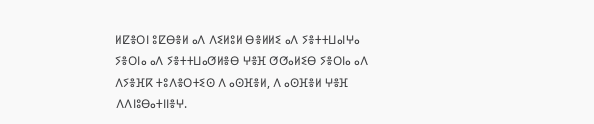ⵍⵇⴻⵔⵏ ⵓⵇⴱⴻⵍ ⴰⴷ ⴷⵉⵍⵓⵍ ⴱⴻⵍⵍⵉ ⴰⴷ ⵢⴻⵜⵜⵡⴰⵏⵖⴰ ⵢⴻⵔⵏⴰ ⴰⴷ ⵢⴻⵜⵜⵡⴰⵚⵍⴻⴱ ⵖⴻⴼ ⵚⵚⴰⵍⵉⴱ ⵢⴻⵔⵏⴰ ⴰⴷ ⴷⵢⴻⴼⴽ ⵜⵓⴷⴻⵔⵜⵉⵙ ⴷ ⴰⵙⴼⴻⵍ, ⴷ ⴰⵙⴼⴻⵍ ⵖⴻⴼ ⴷⴷⵏⵓⴱⴰⵜⵏⵏⴻⵖ.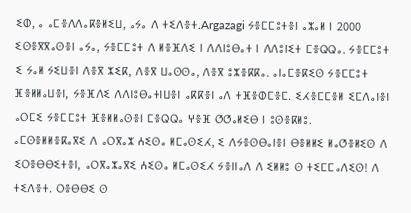ⵉⵀ, ⴰ ⴰⵎⴻⴷⴷⴰⴽⴻⵍⵉⵡ, ⴰⵢⴰ ⴷ ⵜⵉⴷⴻⵜ.Argazagi ⵢⴻⵎⵎⵓⵜⴻⵏ ⴰⵣⴰⵍ ⵏ 2000 ⵉⵙⴻⴳⴳⴰⵙⴻⵏ ⴰⵢⴰ, ⵢⴻⵎⵎⵓⵜ ⴷ ⵍⴻⴼⴷⵉ ⵏ ⴷⴷⵏⵓⴱⴰⵜ ⵏ ⴷⴷⵓⵏⵉⵜ ⵎⴻⵕⵕⴰ. ⵢⴻⵎⵎⵓⵜ ⵉ ⵢⴰⵍ ⵢⵉⵡⴻⵏ ⴷⴻⴳ ⵣⵉⴽ, ⴷⴻⴳ ⵡⴰⵙⵙⴰ, ⴷⴻⴳ ⵓⵣⴻⴽⴽⴰ. ⴰⵏⴰⵎⴻⴽⵉⵙ ⵢⴻⵎⵎⵓⵜ ⴼⴻⵍⵍⴰⵡⴻⵏ, ⵢⴻⴼⴷⵉ ⴷⴷⵏⵓⴱⴰⵜⵏⵡⴻⵏ ⴰⴽⴽⴻⵏ ⴰⴷ ⵜⴼⴻⵀⵎⴻⵎ. ⵉⵃⴻⵎⵎⴻⵍ ⵉⵎⴷⴰⵏⴻⵏ ⴰⵔⵎⵉ ⵢⴻⵎⵎⵓⵜ ⴼⴻⵍⵍⴰⵙⴻⵏ ⵎⴻⵕⵕⴰ ⵖⴻⴼ ⵚⵚⴰⵍⵉⴱ ⵏ ⵓⵙⴻⴽⵍⵓ.
ⴰⵎⵙⴻⵍⵍⴻⴽⴰⴳⵉ ⴷ ⴰⵔⴳⴰⵣ ⵄⵉⵙⴰ ⵍⵎⴰⵙⵉⵃ, ⵉ ⴷⵢⴻⵙⴱⴰⵏⴻⵏ ⴱⴻⵍⵍⵉ ⵍⴰⵚⴻⵍⵉⵙ ⴷ ⵉⵔⴻⴱⴱⵉⵜⴻⵏ, ⴰⵔⴳⴰⵣⴰⴳⵉ ⵄⵉⵙⴰ ⵍⵎⴰⵙⵉⵃ ⵢⴻⵏⵏⴰⴷ ⴷ ⵉⵍⵍⵓ ⵙ ⵜⵉⵎⵎⴰⴷⵉⵙ! ⴷ ⵜⵉⴷⴻⵜ. ⵔⴻⴱⴱⵉ ⵙ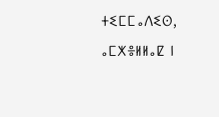ⵜⵉⵎⵎⴰⴷⵉⵙ, ⴰⵎⵅⴻⵍⵍⴰⵇ ⵏ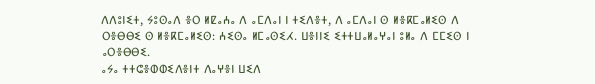ⴷⴷⵓⵏⵉⵜ, ⵢⵓⵙⴰⴷ ⴻⵔ ⵍⵇⴰⵄⴰ ⴷ ⴰⵎⴷⴰⵏ ⵏ ⵜⵉⴷⴻⵜ, ⴷ ⴰⵎⴷⴰⵏ ⵙ ⵍⴻⴽⵎⴰⵍⵉⵙ ⴷ ⵔⴻⴱⴱⵉ ⵙ ⵍⴻⴽⵎⴰⵍⵉⵙ: ⵄⵉⵙⴰ ⵍⵎⴰⵙⵉⵃ. ⵡⴻⵏⵏⵉ ⵉⵜⵜⵡⴰⵍⴰⵖⴰⵏ ⵓⵍⴰ ⴷ ⵎⵎⵉⵙ ⵏ ⴰⵔⴻⴱⴱⵉ.
ⴰⵢⴰ ⵜⵜⵛⴻⵀⵀⵉⴷⴻⵏⵜ ⴷⴰⵖⴻⵏ ⵡⵉⴷ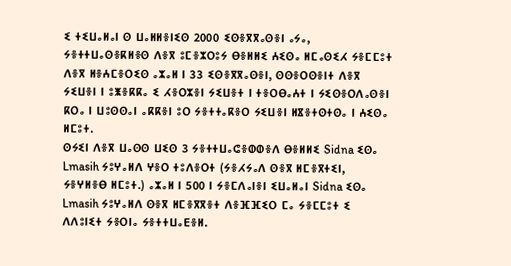ⵉ ⵜⵉⵡⴰⵍⴰⵏ ⵙ ⵡⴰⵍⵍⴻⵏⵉⵙ 2000 ⵉⵙⴻⴳⴳⴰⵙⴻⵏ ⴰⵢⴰ, ⵢⴻⵜⵜⵡⴰⵙⴻⴽⵍⴻⵙ ⴷⴻⴳ ⵓⵎⴻⵣⵔⵓⵢ ⴱⴻⵍⵍⵉ ⵄⵉⵙⴰ ⵍⵎⴰⵙⵉⵃ ⵢⴻⵎⵎⵓⵜ ⴷⴻⴳ ⵍⴻⵄⵎⴻⵔⵉⵙ ⴰⵣⴰⵍ ⵏ 33 ⵉⵙⴻⴳⴳⴰⵙⴻⵏ, ⵙⵙⴻⵔⵙⴻⵏⵜ ⴷⴻⴳ ⵢⵉⵡⴻⵏ ⵏ ⵓⵥⴻⴽⴽⴰ ⵉ ⵃⴻⵔⵣⴻⵏ ⵢⵉⵡⴻⵜ ⵏ ⵜⴻⵔⴱⴰⵄⵜ ⵏ ⵢⵉⵙⴻⵔⴷⴰⵙⴻⵏ ⴽⵔⴰ ⵏ ⵡⵓⵙⵙⴰⵏ ⴰⴽⴽⴻⵏ ⵓⵔ ⵢⴻⵜⵜⴰⴽⴻⵔ ⵢⵉⵡⴻⵏ ⵍⴵⴻⵜⵙⵜⵙⴰ ⵏ ⵄⵉⵙⴰ ⵍⵎⵓⵜ.
ⵙⵢⵉⵏ ⴷⴻⴳ ⵡⴰⵙⵙ ⵡⵉⵙ 3 ⵢⴻⵜⵜⵡⴰⵛⴻⵀⵀⴻⴷ ⴱⴻⵍⵍⵉ Sidna ⵉⵙⴰ Lmasih ⵢⵓⵖⴰⵍⴷ ⵖⴻⵔ ⵜⵓⴷⴻⵔⵜ (ⵢⴻⵃⵢⴰⴷ ⵙⴻⴳ ⵍⵎⴻⴳⵜⵉⵏ, ⵢⴻⵖⵍⴻⴱ ⵍⵎⵓⵜ.) ⴰⵣⴰⵍ ⵏ 500 ⵏ ⵢⴻⵎⴷⴰⵏⴻⵏ ⵉⵡⴰⵍⴰⵏ Sidna ⵉⵙⴰ Lmasih ⵢⵓⵖⴰⵍⴷ ⵙⴻⴳ ⵍⵎⴻⴳⴳⴻⵜ ⴷⴻⴼⴼⵉⵔ ⵎⴰ ⵢⴻⵎⵎⵓⵜ ⵉ ⴷⴷⵓⵏⵉⵜ ⵢⴻⵔⵏⴰ ⵢⴻⵜⵜⵡⴰⴹⴻⵍ.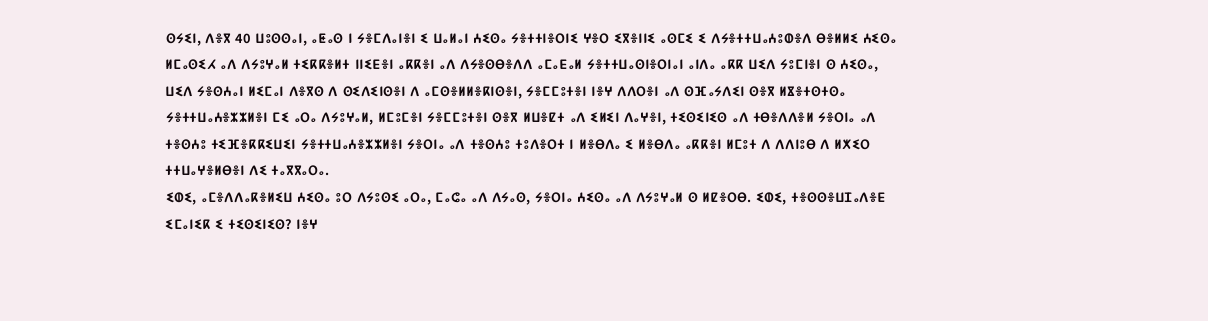ⵙⵢⵉⵏ, ⴷⴻⴳ 40 ⵡⵓⵙⵙⴰⵏ, ⴰⵟⴰⵙ ⵏ ⵢⴻⵎⴷⴰⵏⴻⵏ ⵉ ⵡⴰⵍⴰⵏ ⵄⵉⵙⴰ ⵢⴻⵜⵜⵏⴻⵔⵏⵉ ⵖⴻⵔ ⵉⴳⴻⵏⵏⵉ ⴰⵙⵎⵉ ⵉ ⴷⵢⴻⵜⵜⵡⴰⵄⵓⵀⴻⴷ ⴱⴻⵍⵍⵉ ⵄⵉⵙⴰ ⵍⵎⴰⵙⵉⵃ ⴰⴷ ⴷⵢⵓⵖⴰⵍ ⵜⵉⴽⴽⴻⵍⵜ ⵏⵏⵉⴹⴻⵏ ⴰⴽⴽⴻⵏ ⴰⴷ ⴷⵢⴻⵙⴱⴻⴷⴷ ⴰⵎⴰⴹⴰⵍ ⵢⴻⵜⵜⵡⴰⵙⵏⴻⵔⵏⴰⵏ ⴰⵏⴷⴰ ⴰⴽⴽ ⵡⵉⴷ ⵢⵓⵎⵏⴻⵏ ⵙ ⵄⵉⵙⴰ, ⵡⵉⴷ ⵢⴻⵙⵄⴰⵏ ⵍⵉⵎⴰⵏ ⴷⴻⴳⵙ ⴷ ⵙⵉⴷⵉⵏⵙⴻⵏ ⴷ ⴰⵎⵙⴻⵍⵍⴻⴽⵏⵙⴻⵏ, ⵢⴻⵎⵎⵓⵜⴻⵏ ⵏⴻⵖ ⴷⴷⵔⴻⵏ ⴰⴷ ⵙⴼⴰⵢⴷⵉⵏ ⵙⴻⴳ ⵍⴵⴻⵜⵙⵜⵙⴰ ⵢⴻⵜⵜⵡⴰⵄⴻⵣⵣⵍⴻⵏ ⵎⵉ ⴰⵔⴰ ⴷⵢⵓⵖⴰⵍ, ⵍⵎⵓⵎⴻⵏ ⵢⴻⵎⵎⵓⵜⴻⵏ ⵙⴻⴳ ⵍⵡⴻⵇⵜ ⴰⴷ ⵉⵍⵉⵏ ⴷⴰⵖⴻⵏ, ⵜⵉⵙⵉⵏⵉⵙ ⴰⴷ ⵜⴱⴻⴷⴷⴻⵍ ⵢⴻⵔⵏⴰ ⴰⴷ ⵜⴻⵙⵄⵓ ⵜⵉⴼⴻⴽⴽⵉⵡⵉⵏ ⵢⴻⵜⵜⵡⴰⵄⴻⵣⵣⵍⴻⵏ ⵢⴻⵔⵏⴰ ⴰⴷ ⵜⴻⵙⵄⵓ ⵜⵓⴷⴻⵔⵜ ⵏ ⵍⴻⴱⴷⴰ ⵉ ⵍⴻⴱⴷⴰ ⴰⴽⴽⴻⵏ ⵍⵎⵓⵜ ⴷ ⴷⴷⵏⵓⴱ ⴷ ⵍⵅⵉⵔ ⵜⵜⵡⴰⵖⴻⵍⴱⴻⵏ ⴷⵉ ⵜⴰⴳⴳⴰⵔⴰ.
ⵉⵀⵉ, ⴰⵎⴻⴷⴷⴰⴽⴻⵍⵉⵡ ⵄⵉⵙⴰ ⵓⵔ ⴷⵢⵓⵙⵉ ⴰⵔⴰ, ⵎⴰⵛⴰ ⴰⴷ ⴷⵢⴰⵙ, ⵢⴻⵔⵏⴰ ⵄⵉⵙⴰ ⴰⴷ ⴷⵢⵓⵖⴰⵍ ⵙ ⵍⵇⴻⵔⴱ. ⵉⵀⵉ, ⵜⴻⵙⵙⴻⵡⵊⴰⴷⴻⴹ ⵉⵎⴰⵏⵉⴽ ⵉ ⵜⵉⵙⵉⵏⵉⵙ? ⵏⴻⵖ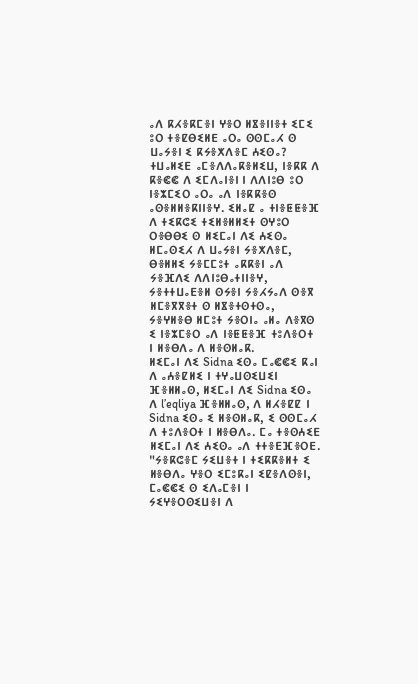ⴰⴷ ⴽⵃⴻⴽⵎⴻⵏ ⵖⴻⵔ ⵍⴵⴻⵏⵏⴻⵜ ⵉⵎⵉ ⵓⵔ ⵜⴻⵇⴱⵉⵍⴹ ⴰⵔⴰ ⵙⵙⵎⴰⵃ ⵙ ⵡⴰⵢⴻⵏ ⵉ ⴽⵢⴻⵅⴷⴻⵎ ⵄⵉⵙⴰ?
ⵜⵡⴰⵍⵉⴹ ⴰⵎⴻⴷⴷⴰⴽⴻⵍⵉⵡ, ⵏⴻⴽⴽ ⴷ ⴽⴻⵞⵞ ⴷ ⵉⵎⴷⴰⵏⴻⵏ ⵏ ⴷⴷⵏⵓⴱ ⵓⵔ ⵏⴻⵣⵎⵉⵔ ⴰⵔⴰ ⴰⴷ ⵏⴻⴽⴽⴻⵙ ⴰⵙⴻⵍⵍⴻⴽⵏⵏⴻⵖ. ⵉⵍⴰⵇ ⴰ ⵜⵏⴻⵟⵟⴻⴼ ⴷ ⵜⵉⴽⵛⵉ ⵜⵉⵍⴻⵍⵍⵉⵜ ⵙⵖⵓⵔ ⵔⴻⴱⴱⵉ ⵙ ⵍⵉⵎⴰⵏ ⴷⵉ ⵄⵉⵙⴰ ⵍⵎⴰⵙⵉⵃ ⴷ ⵡⴰⵢⴻⵏ ⵢⴻⵅⴷⴻⵎ, ⴱⴻⵍⵍⵉ ⵢⴻⵎⵎⵓⵜ ⴰⴽⴽⴻⵏ ⴰⴷ ⵢⴻⴼⴷⵉ ⴷⴷⵏⵓⴱⴰⵜⵏⵏⴻⵖ, ⵢⴻⵜⵜⵡⴰⴹⴻⵍ ⵙⵢⴻⵏ ⵢⴻⵃⵢⴰⴷ ⵙⴻⴳ ⵍⵎⴻⴳⴳⴻⵜ ⵙ ⵍⴵⴻⵜⵙⵜⵙⴰ, ⵢⴻⵖⵍⴻⴱ ⵍⵎⵓⵜ ⵢⴻⵔⵏⴰ ⴰⵍⴰ ⴷⴻⴳⵙ ⵉ ⵏⴻⵣⵎⴻⵔ ⴰⴷ ⵏⴻⵟⵟⴻⴼ ⵜⵓⴷⴻⵔⵜ ⵏ ⵍⴻⴱⴷⴰ ⴷ ⵍⴻⵙⵍⴰⴽ.
ⵍⵉⵎⴰⵏ ⴷⵉ Sidna ⵉⵙⴰ ⵎⴰⵞⵞⵉ ⴽⴰⵏ ⴷ ⴰⵄⴻⵇⵍⵉ ⵏ ⵜⵖⴰⵡⵙⵉⵡⵉⵏ ⴼⴻⵍⵍⴰⵙ, ⵍⵉⵎⴰⵏ ⴷⵉ Sidna ⵉⵙⴰ ⴷ l’eqliya ⴼⴻⵍⵍⴰⵙ, ⴷ ⵍⵃⴻⵇⵇ ⵏ Sidna ⵉⵙⴰ ⵉ ⵍⴻⵙⵍⴰⴽ, ⵉ ⵙⵙⵎⴰⵃ ⴷ ⵜⵓⴷⴻⵔⵜ ⵏ ⵍⴻⴱⴷⴰ. ⵎⴰ ⵜⴻⵙⵄⵉⴹ ⵍⵉⵎⴰⵏ ⴷⵉ ⵄⵉⵙⴰ ⴰⴷ ⵜⵜⴻⴹⴼⴻⵔⴹ. "ⵢⴻⴽⵛⴻⵎ ⵢⵉⵡⴻⵜ ⵏ ⵜⵉⴽⴽⴻⵍⵜ ⵉ ⵍⴻⴱⴷⴰ ⵖⴻⵔ ⵉⵎⵓⴽⴰⵏ ⵉⵇⴻⴷⵙⴻⵏ, ⵎⴰⵞⵞⵉ ⵙ ⵉⴷⴰⵎⴻⵏ ⵏ ⵢⵉⵖⴻⵔⵙⵉⵡⴻⵏ ⴷ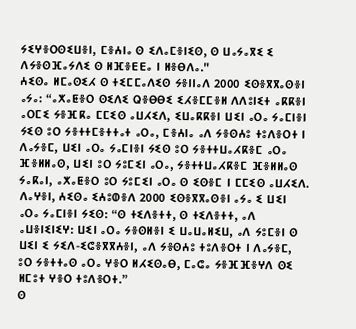ⵢⵉⵖⴻⵔⵙⵉⵡⴻⵏ, ⵎⴻⵄⵏⴰ ⵙ ⵉⴷⴰⵎⴻⵏⵉⵙ, ⵙ ⵡⴰⵢⴰⴳⵉ ⵉ ⴷⵢⴻⵙⴼⴰⵢⴷⵉ ⵙ ⵍⴼⴻⴹⴹⴰ ⵏ ⵍⴻⴱⴷⴰ."
ⵄⵉⵙⴰ ⵍⵎⴰⵙⵉⵃ ⵙ ⵜⵉⵎⵎⴰⴷⵉⵙ ⵢⴻⵏⵏⴰⴷ 2000 ⵉⵙⴻⴳⴳⴰⵙⴻⵏ ⴰⵢⴰ: “ⴰⵅⴰⵟⴻⵔ ⵙⵉⴷⵉ ⵕⴻⴱⴱⵉ ⵉⵃⴻⵎⵎⴻⵍ ⴷⴷⵓⵏⵉⵜ ⴰⴽⴽⴻⵏ ⴰⵔⵎⵉ ⵢⴻⴼⴽⴰ ⵎⵎⵉⵙ ⴰⵡⵃⵉⴷ, ⵉⵡⴰⴽⴽⴻⵏ ⵡⵉⵏ ⴰⵔⴰ ⵢⴰⵎⵏⴻⵏ ⵢⵉⵙ ⵓⵔ ⵢⴻⵜⵜⵎⴻⵜⵜⴰⵜ ⴰⵔⴰ, ⵎⴻⵄⵏⴰ ⴰⴷ ⵢⴻⵙⵄⵓ ⵜⵓⴷⴻⵔⵜ ⵏ ⴷⴰⵢⴻⵎ, ⵡⵉⵏ ⴰⵔⴰ ⵢⴰⵎⵏⴻⵏ ⵢⵉⵙ ⵓⵔ ⵢⴻⵜⵜⵡⴰⵃⴽⴻⵎ ⴰⵔⴰ ⴼⴻⵍⵍⴰⵙ, ⵡⵉⵏ ⵓⵔ ⵢⵓⵎⵉⵏ ⴰⵔⴰ, ⵢⴻⵜⵜⵡⴰⵃⴽⴻⵎ ⴼⴻⵍⵍⴰⵙ ⵢⴰⴽⴰⵏ, ⴰⵅⴰⵟⴻⵔ ⵓⵔ ⵢⵓⵎⵉⵏ ⴰⵔⴰ ⵙ ⵉⵙⴻⵎ ⵏ ⵎⵎⵉⵙ ⴰⵡⵃⵉⴷ.
ⴷⴰⵖⴻⵏ, ⵄⵉⵙⴰ ⵉⵄⵓⵀⴻⴷ 2000 ⵉⵙⴻⴳⴳⴰⵙⴻⵏ ⴰⵢⴰ ⵉ ⵡⵉⵏ ⴰⵔⴰ ⵢⴰⵎⵏⴻⵏ ⵢⵉⵙ: “ⵙ ⵜⵉⴷⴻⵜⵜ, ⵙ ⵜⵉⴷⴻⵜⵜ, ⴰⴷ ⴰⵡⴻⵏⵉⵏⵉⵖ: ⵡⵉⵏ ⴰⵔⴰ ⵢⴻⵙⵍⴻⵏ ⵉ ⵡⴰⵡⴰⵍⵉⵡ, ⴰⴷ ⵢⵓⵎⴻⵏ ⵙ ⵡⵉⵏ ⵉ ⵢⵉⴷ-ⵉⵛⴻⴳⴳⵄⴻⵏ, ⴰⴷ ⵢⴻⵙⵄⵓ ⵜⵓⴷⴻⵔⵜ ⵏ ⴷⴰⵢⴻⵎ, ⵓⵔ ⵢⴻⵜⵜⴰⵙ ⴰⵔⴰ ⵖⴻⵔ ⵍⵃⵉⵙⴰⴱ, ⵎⴰⵛⴰ ⵢⴻⴼⴼⴻⵖⴷ ⵙⵉ ⵍⵎⵓⵜ ⵖⴻⵔ ⵜⵓⴷⴻⵔⵜ.”
ⵙ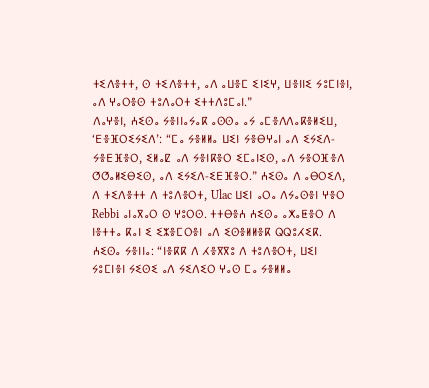ⵜⵉⴷⴻⵜⵜ, ⵙ ⵜⵉⴷⴻⵜⵜ, ⴰⴷ ⴰⵡⴻⵎ ⵉⵏⵉⵖ, ⵡⴻⵏⵏⵉ ⵢⵓⵎⵏⴻⵏ, ⴰⴷ ⵖⴰⵔⴻⵙ ⵜⵓⴷⴰⵔⵜ ⵉⵜⵜⴷⵓⵎⴰⵏ.”
ⴷⴰⵖⴻⵏ, ⵄⵉⵙⴰ ⵢⴻⵏⵏⴰⵢⴰⴽ ⴰⵙⵙⴰ ⴰⵢ ⴰⵎⴻⴷⴷⴰⴽⴻⵍⵉⵡ, ‘ⴹⴻⴼⵔⵉⵢⵉⴷ’: “ⵎⴰ ⵢⴻⵍⵍⴰ ⵡⵉⵏ ⵢⴻⴱⵖⴰⵏ ⴰⴷ ⵉⵢⵉⴷ-ⵢⴻⴹⴼⴻⵔ, ⵉⵍⴰⵇ ⴰⴷ ⵢⴻⵏⴽⴻⵔ ⵉⵎⴰⵏⵉⵙ, ⴰⴷ ⵢⴻⵔⴼⴻⴷ ⵚⵚⴰⵍⵉⴱⵉⵙ, ⴰⴷ ⵉⵢⵉⴷ-ⵉⴹⴼⴻⵔ.” ⵄⵉⵙⴰ ⴷ ⴰⴱⵔⵉⴷ, ⴷ ⵜⵉⴷⴻⵜⵜ ⴷ ⵜⵓⴷⴻⵔⵜ, Ulac ⵡⵉⵏ ⴰⵔⴰ ⴷⵢⴰⵙⴻⵏ ⵖⴻⵔ Rebbi ⴰⵏⴰⴳⴰⵔ ⵙ ⵖⵓⵔⵙ. ⵜⵜⴱⴻⵄ ⵄⵉⵙⴰ ⴰⵅⴰⵟⴻⵔ ⴷ ⵏⴻⵜⵜⴰ ⴽⴰⵏ ⵉ ⵉⵣⴻⵎⵔⴻⵏ ⴰⴷ ⵉⵙⴻⵍⵍⴻⴽ ⵕⵕⵓⵃⵉⴽ.
ⵄⵉⵙⴰ ⵢⴻⵏⵏⴰ: “ⵏⴻⴽⴽ ⴷ ⵃⴻⴳⴳⵓ ⴷ ⵜⵓⴷⴻⵔⵜ, ⵡⵉⵏ ⵢⵓⵎⵏⴻⵏ ⵢⵉⵙⵉ ⴰⴷ ⵢⵉⴷⵉⵔ ⵖⴰⵙ ⵎⴰ ⵢⴻⵍⵍⴰ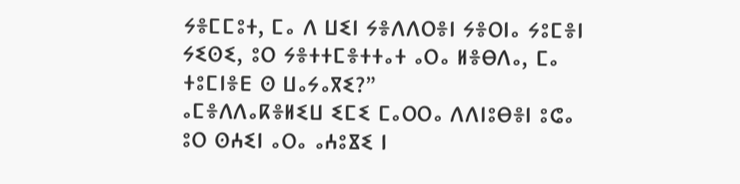ⵢⴻⵎⵎⵓⵜ, ⵎⴰ ⴷ ⵡⵉⵏ ⵢⴻⴷⴷⵔⴻⵏ ⵢⴻⵔⵏⴰ ⵢⵓⵎⴻⵏ ⵢⵉⵙⵉ, ⵓⵔ ⵢⴻⵜⵜⵎⴻⵜⵜⴰⵜ ⴰⵔⴰ ⵍⴻⴱⴷⴰ, ⵎⴰ ⵜⵓⵎⵏⴻⴹ ⵙ ⵡⴰⵢⴰⴳⵉ?”
ⴰⵎⴻⴷⴷⴰⴽⴻⵍⵉⵡ ⵉⵎⵉ ⵎⴰⵔⵔⴰ ⴷⴷⵏⵓⴱⴻⵏ ⵓⵛⴰ ⵓⵔ ⵙⵄⵉⵏ ⴰⵔⴰ ⴰⵄⵓⴵⵉ ⵏ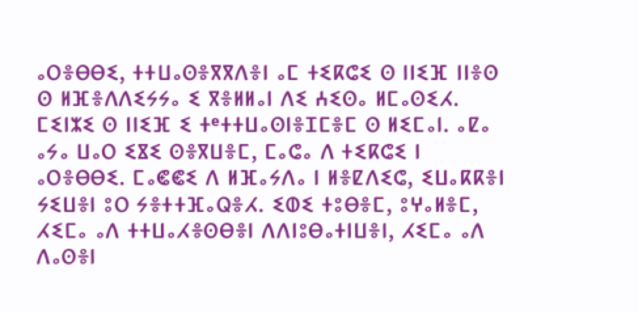ⴰⵔⴻⴱⴱⵉ, ⵜⵜⵡⴰⵙⴻⴳⴳⴷⴻⵏ ⴰⵎ ⵜⵉⴽⵛⵉ ⵙ ⵏⵏⵉⴼ ⵏⵏⴻⵙ ⵙ ⵍⴼⴻⴷⴷⵉⵢⵢⴰ ⵉ ⴳⴻⵍⵍⴰⵏ ⴷⵉ ⵄⵉⵙⴰ ⵍⵎⴰⵙⵉⵃ. ⵎⵉⵏⵣⵉ ⵙ ⵏⵏⵉⴼ ⵉ ⵜᵉⵜⵜⵡⴰⵙⵏⴻⵊⵎⴻⵎ ⵙ ⵍⵉⵎⴰⵏ. ⴰⵇⴰ ⴰⵢⴰ ⵡⴰⵔ ⵉⴵⵉ ⵙⴻⴳⵡⴻⵎ, ⵎⴰⵛⴰ ⴷ ⵜⵉⴽⵛⵉ ⵏ ⴰⵔⴻⴱⴱⵉ. ⵎⴰⵞⵞⵉ ⴷ ⵍⴼⴰⵢⴷⴰ ⵏ ⵍⴻⵇⴷⵉⵛ, ⵉⵡⴰⴽⴽⴻⵏ ⵢⵉⵡⴻⵏ ⵓⵔ ⵢⴻⵜⵜⴼⴰⵕⴻⵃ. ⵉⵀⵉ ⵜⵓⴱⴻⵎ, ⵓⵖⴰⵍⴻⵎ, ⵃⵉⵎⴰ ⴰⴷ ⵜⵜⵡⴰⵃⴻⵙⴱⴻⵏ ⴷⴷⵏⵓⴱⴰⵜⵏⵡⴻⵏ, ⵃⵉⵎⴰ ⴰⴷ ⴷⴰⵙⴻⵏ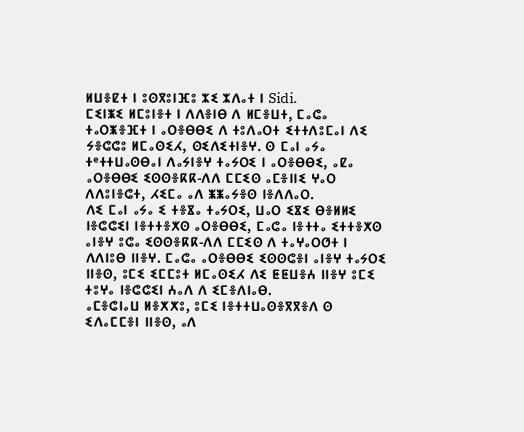ⵍⵡⴻⵇⵜ ⵏ ⵓⵙⴳⵓⵏⴼⵓ ⵣⵉ ⵣⴷⴰⵜ ⵏ Sidi.
ⵎⵉⵏⵥⵉ ⵍⵎⵓⵏⴻⵜ ⵏ ⴷⴷⴻⵏⴱ ⴷ ⵍⵎⴻⵡⵜ, ⵎⴰⵛⴰ ⵜⴰⵔⵥⴻⴼⵜ ⵏ ⴰⵔⴻⴱⴱⵉ ⴷ ⵜⵓⴷⴰⵔⵜ ⵉⵜⵜⴷⵓⵎⴰⵏ ⴷⵉ ⵢⴻⵛⵛⵓ ⵍⵎⴰⵙⵉⵃ, ⵙⵉⴷⵉⵜⵏⴻⵖ. ⵙ ⵎⴰⵏ ⴰⵢⴰ ⵜᵉⵜⵜⵡⴰⵙⴱⴰⵏ ⴷⴰⵢⵏⴻⵖ ⵜⴰⵢⵔⵉ ⵏ ⴰⵔⴻⴱⴱⵉ, ⴰⵇⴰ ⴰⵔⴻⴱⴱⵉ ⵉⵙⵙⴻⴽⴽ-ⴷⴷ ⵎⵎⵉⵙ ⴰⵎⴻⵏⵏⵉ ⵖⴰⵔ ⴷⴷⵓⵏⴻⵛⵜ, ⵃⵉⵎⴰ ⴰⴷ ⵥⵥⴰⵢⴻⵙ ⵏⴻⴷⴷⴰⵔ.
ⴷⵉ ⵎⴰⵏ ⴰⵢⴰ ⵉ ⵜⴻⴵⴰ ⵜⴰⵢⵔⵉ, ⵡⴰⵔ ⵉⴵⵉ ⴱⴻⵍⵍⵉ ⵏⴻⵛⵛⵉⵏ ⵏⴻⵜⵜⴻⵅⵙ ⴰⵔⴻⴱⴱⵉ, ⵎⴰⵛⴰ ⵏⴻⵜⵜⴰ ⵉⵜⵜⴻⵅⵙ ⴰⵏⴻⵖ ⵓⵛⴰ ⵉⵙⵙⴻⴽⴽ-ⴷⴷ ⵎⵎⵉⵙ ⴷ ⵜⴰⵖⴰⵔⵚⵜ ⵏ ⴷⴷⵏⵓⴱ ⵏⵏⴻⵖ. ⵎⴰⵛⴰ ⴰⵔⴻⴱⴱⵉ ⵉⵙⵙⵛⴻⵏ ⴰⵏⴻⵖ ⵜⴰⵢⵔⵉ ⵏⵏⴻⵙ, ⵓⵎⵉ ⵉⵎⵎⵓⵜ ⵍⵎⴰⵙⵉⵃ ⴷⵉ ⵟⵟⵡⴻⵄ ⵏⵏⴻⵖ ⵓⵎⵉ ⵜⵓⵖⴰ ⵏⴻⵛⵛⵉⵏ ⵄⴰⴷ ⴷ ⵉⵎⴻⴷⵏⴰⴱ.
ⴰⵎⴻⵛⵏⴰⵡ ⵍⴻⵅⵅⵓ, ⵓⵎⵉ ⵏⴻⵜⵜⵡⴰⵙⴻⴳⴳⴻⴷ ⵙ ⵉⴷⴰⵎⵎⴻⵏ ⵏⵏⴻⵙ, ⴰⴷ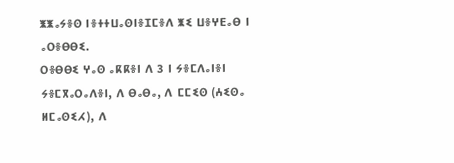ⵥⵥⴰⵢⴻⵙ ⵏⴻⵜⵜⵡⴰⵙⵏⴻⵊⵎⴻⴷ ⵥⵉ ⵡⴻⵖⴹⴰⴱ ⵏ ⴰⵔⴻⴱⴱⵉ.
ⵔⴻⴱⴱⵉ ⵖⴰⵙ ⴰⴽⴽⴻⵏ ⴷ 3 ⵏ ⵢⴻⵎⴷⴰⵏⴻⵏ ⵢⴻⵎⴳⴰⵔⴰⴷⴻⵏ, ⴷ ⴱⴰⴱⴰ, ⴷ ⵎⵎⵉⵙ (ⵄⵉⵙⴰ ⵍⵎⴰⵙⵉⵃ), ⴷ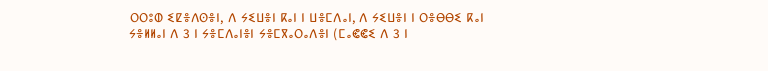ⵔⵔⵓⵀ ⵉⵇⴻⴷⵙⴻⵏ, ⴷ ⵢⵉⵡⴻⵏ ⴽⴰⵏ ⵏ ⵡⴻⵎⴷⴰⵏ, ⴷ ⵢⵉⵡⴻⵏ ⵏ ⵔⴻⴱⴱⵉ ⴽⴰⵏ ⵢⴻⵍⵍⴰⵏ ⴷ 3 ⵏ ⵢⴻⵎⴷⴰⵏⴻⵏ ⵢⴻⵎⴳⴰⵔⴰⴷⴻⵏ (ⵎⴰⵞⵞⵉ ⴷ 3 ⵏ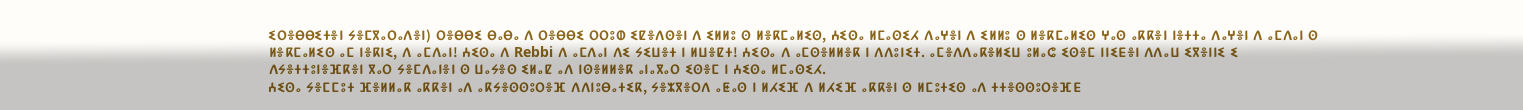ⵉⵔⴻⴱⴱⵉⵜⴻⵏ ⵢⴻⵎⴳⴰⵔⴰⴷⴻⵏ) ⵔⴻⴱⴱⵉ ⴱⴰⴱⴰ ⴷ ⵔⴻⴱⴱⵉ ⵔⵔⵓⵀ ⵉⵇⴻⴷⵙⴻⵏ ⴷ ⵉⵍⵍⵓ ⵙ ⵍⴻⴽⵎⴰⵍⵉⵙ, ⵄⵉⵙⴰ ⵍⵎⴰⵙⵉⵃ ⴷⴰⵖⴻⵏ ⴷ ⵉⵍⵍⵓ ⵙ ⵍⴻⴽⵎⴰⵍⵉⵙ ⵖⴰⵙ ⴰⴽⴽⴻⵏ ⵏⴻⵜⵜⴰ ⴷⴰⵖⴻⵏ ⴷ ⴰⵎⴷⴰⵏ ⵙ ⵍⴻⴽⵎⴰⵍⵉⵙ ⴰⵎ ⵏⴻⴽⵏⵉ, ⴷ ⴰⵎⴷⴰⵏ! ⵄⵉⵙⴰ ⴷ Rebbi ⴷ ⴰⵎⴷⴰⵏ ⴷⵉ ⵢⵉⵡⴻⵜ ⵏ ⵍⵡⴻⵇⵜ! ⵄⵉⵙⴰ ⴷ ⴰⵎⵙⴻⵍⵍⴻⴽ ⵏ ⴷⴷⵓⵏⵉⵜ. ⴰⵎⴻⴷⴷⴰⴽⴻⵍⵉⵡ ⵓⵍⴰⵛ ⵉⵙⴻⵎ ⵏⵏⵉⴹⴻⵏ ⴷⴷⴰⵡ ⵉⴳⴻⵏⵏⵉ ⵉ ⴷⵢⴻⵜⵜⵓⵏⴻⴼⴽⴻⵏ ⴳⴰⵔ ⵢⴻⵎⴷⴰⵏⴻⵏ ⵙ ⵡⴰⵢⴻⵙ ⵉⵍⴰⵇ ⴰⴷ ⵏⵙⴻⵍⵍⴻⴽ ⴰⵏⴰⴳⴰⵔ ⵉⵙⴻⵎ ⵏ ⵄⵉⵙⴰ ⵍⵎⴰⵙⵉⵃ.
ⵄⵉⵙⴰ ⵢⴻⵎⵎⵓⵜ ⴼⴻⵍⵍⴰⴽ ⴰⴽⴽⴻⵏ ⴰⴷ ⴰⴽⵢⴻⵙⵙⵓⵔⴻⴼ ⴷⴷⵏⵓⴱⴰⵜⵉⴽ, ⵢⴻⵣⴳⴻⵔⴷ ⴰⵟⴰⵙ ⵏ ⵍⵃⵉⴼ ⴷ ⵍⵃⵉⴼ ⴰⴽⴽⴻⵏ ⵙ ⵍⵎⵓⵜⵉⵙ ⴰⴷ ⵜⵜⴻⵙⵙⵓⵔⴻⴼⴹ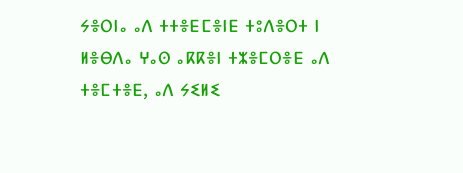ⵢⴻⵔⵏⴰ ⴰⴷ ⵜⵜⴻⴹⵎⴻⵏⴹ ⵜⵓⴷⴻⵔⵜ ⵏ ⵍⴻⴱⴷⴰ ⵖⴰⵙ ⴰⴽⴽⴻⵏ ⵜⵣⴻⵎⵔⴻⴹ ⴰⴷ ⵜⴻⵎⵜⴻⴹ, ⴰⴷ ⵢⵉⵍⵉ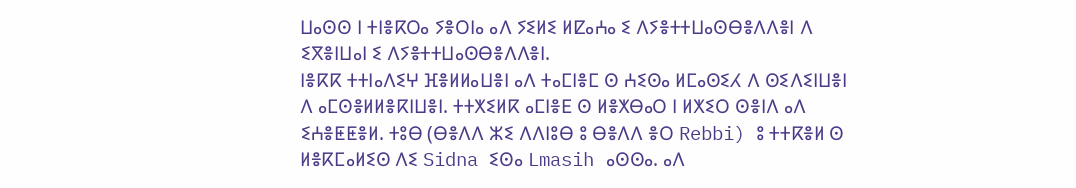ⵡⴰⵙⵙ ⵏ ⵜⵏⴻⴽⵔⴰ ⵢⴻⵔⵏⴰ ⴰⴷ ⵢⵉⵍⵉ ⵍⵇⴰⵄⴰ ⵉ ⴷⵢⴻⵜⵜⵡⴰⵙⴱⴻⴷⴷⴻⵏ ⴷ ⵉⴳⴻⵏⵡⴰⵏ ⵉ ⴷⵢⴻⵜⵜⵡⴰⵙⴱⴻⴷⴷⴻⵏ.
ⵏⴻⴽⴽ ⵜⵜⵏⴰⴷⵉⵖ ⴼⴻⵍⵍⴰⵡⴻⵏ ⴰⴷ ⵜⴰⵎⵏⴻⵎ ⵙ ⵄⵉⵙⴰ ⵍⵎⴰⵙⵉⵃ ⴷ ⵙⵉⴷⵉⵏⵡⴻⵏ ⴷ ⴰⵎⵙⴻⵍⵍⴻⴽⵏⵡⴻⵏ. ⵜⵜⵅⵉⵍⴽ ⴰⵎⵏⴻⴹ ⵙ ⵍⴻⵅⴱⴰⵔ ⵏ ⵍⵅⵉⵔ ⵙⴻⵏⴷ ⴰⴷ ⵉⵄⴻⵟⵟⴻⵍ. ⵜⵓⴱ (ⴱⴻⴷⴷ ⵣⵉ ⴷⴷⵏⵓⴱ ⵓ ⴱⴻⴷⴷ ⴻⵔ Rebbi) ⵓ ⵜⵜⴽⴻⵍ ⵙ ⵍⴻⴽⵎⴰⵍⵉⵙ ⴷⵉ Sidna ⵉⵙⴰ Lmasih ⴰⵙⵙⴰ. ⴰⴷ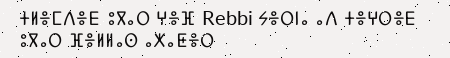ⵜⵍⴻⵎⴷⴻⴹ ⵓⴳⴰⵔ ⵖⴻⴼ Rebbi ⵢⴻⵔⵏⴰ ⴰⴷ ⵜⴻⵖⵔⴻⴹ ⵓⴳⴰⵔ ⴼⴻⵍⵍⴰⵙ ⴰⵅⴰⵟⴻⵔ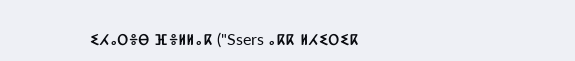ⵉⵃⴰⵔⴻⴱ ⴼⴻⵍⵍⴰⴽ ("Ssers ⴰⴽⴽ ⵍⵃⵉⵔⵉⴽ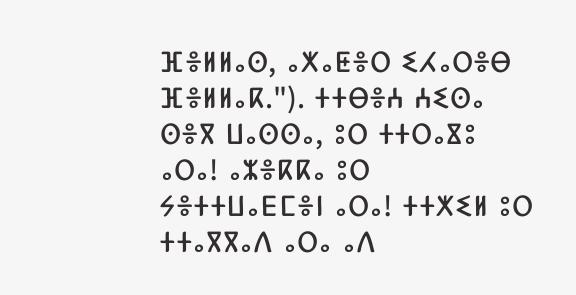ⴼⴻⵍⵍⴰⵙ, ⴰⵅⴰⵟⴻⵔ ⵉⵃⴰⵔⴻⴱ ⴼⴻⵍⵍⴰⴽ."). ⵜⵜⴱⴻⵄ ⵄⵉⵙⴰ ⵙⴻⴳ ⵡⴰⵙⵙⴰ, ⵓⵔ ⵜⵜⵔⴰⴵⵓ ⴰⵔⴰ! ⴰⵣⴻⴽⴽⴰ ⵓⵔ ⵢⴻⵜⵜⵡⴰⴹⵎⴻⵏ ⴰⵔⴰ! ⵜⵜⵅⵉⵍ ⵓⵔ ⵜⵜⴰⴳⴳⴰⴷ ⴰⵔⴰ ⴰⴷ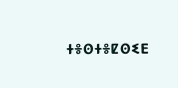ⵜⴻⵙⵜⴻⵇⵙⵉⴹ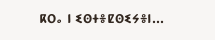ⴽⵔⴰ ⵏ ⵉⵙⵜⴻⵇⵙⵉⵢⴻⵏ...